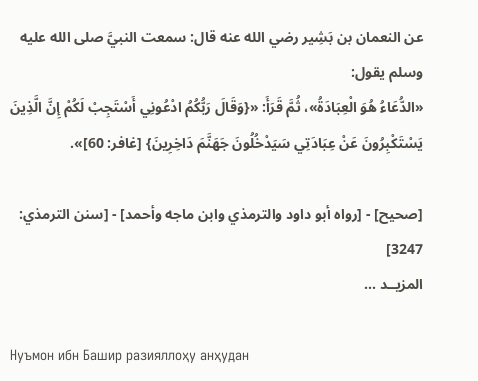عن النعمان بن بَشِير رضي الله عنه قال: سمعت النبيَّ صلى الله عليه وسلم يقول:
«الدُّعَاءُ هُوَ الْعِبَادَةُ»، ثُمَّ قَرَأَ: «{وَقَالَ رَبُّكُمُ ادْعُونِي أَسْتَجِبْ لَكُمْ إِنَّ الَّذِينَ يَسْتَكْبِرُونَ عَنْ عِبَادَتِي سَيَدْخُلُونَ جَهَنَّمَ دَاخِرِينَ} [غافر: 60]».

[صحيح] - [رواه أبو داود والترمذي وابن ماجه وأحمد] - [سنن الترمذي: 3247]
المزيــد ...

Нуъмон ибн Башир разияллоҳу анҳудан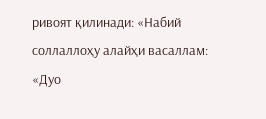ривоят қилинади: «Набий соллаллоҳу алайҳи васаллам:
«Дуо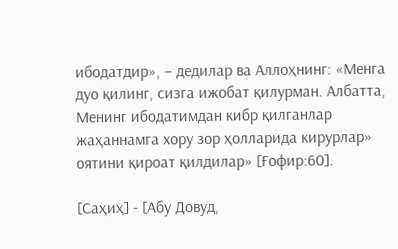ибодатдир», – дедилар ва Аллоҳнинг: «Менга дуо қилинг, сизга ижобат қилурман. Албатта, Менинг ибодатимдан кибр қилганлар жаҳаннамга хору зор ҳолларида кирурлар» оятини қироат қилдилар» [Ғофир:60].

[Саҳиҳ] - [Абу Довуд,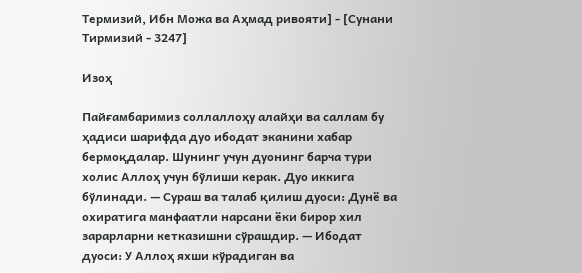Термизий, Ибн Можа ва Аҳмад ривояти] - [Сунани Тирмизий - 3247]

Изоҳ

Пайғамбаримиз соллаллоҳу алайҳи ва саллам бу ҳадиси шарифда дуо ибодат эканини хабар бермоқдалар. Шунинг учун дуонинг барча тури холис Аллоҳ учун бўлиши керак. Дуо иккига бўлинади. — Сураш ва талаб қилиш дуоси: Дунё ва охиратига манфаатли нарсани ёки бирор хил зарарларни кетказишни сўрашдир. — Ибодат дуоси: У Аллоҳ яхши кўрадиган ва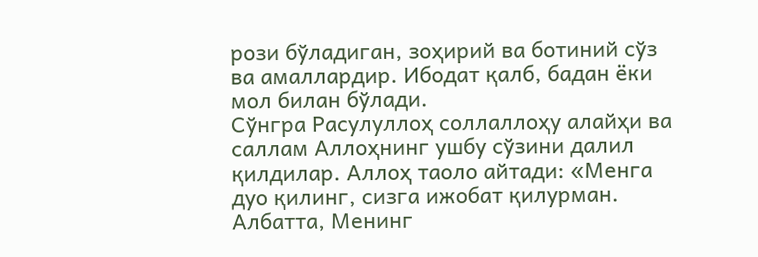рози бўладиган, зоҳирий ва ботиний сўз ва амаллардир. Ибодат қалб, бадан ёки мол билан бўлади.
Сўнгра Расулуллоҳ соллаллоҳу алайҳи ва саллам Аллоҳнинг ушбу сўзини далил қилдилар. Аллоҳ таоло айтади: «Менга дуо қилинг, сизга ижобат қилурман. Албатта, Менинг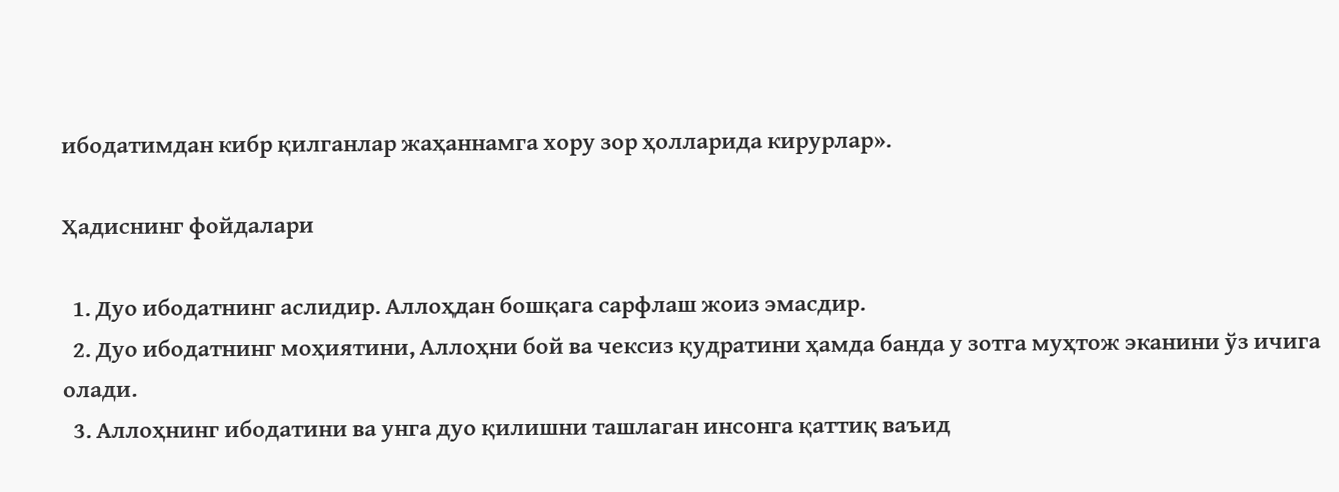ибодатимдан кибр қилганлар жаҳаннамга хору зор ҳолларида кирурлар».

Ҳадиснинг фойдалари

  1. Дуо ибодатнинг аслидир. Аллоҳдан бошқага сарфлаш жоиз эмасдир.
  2. Дуо ибодатнинг моҳиятини, Аллоҳни бой ва чексиз қудратини ҳамда банда у зотга муҳтож эканини ўз ичига олади.
  3. Аллоҳнинг ибодатини ва унга дуо қилишни ташлаган инсонга қаттиқ ваъид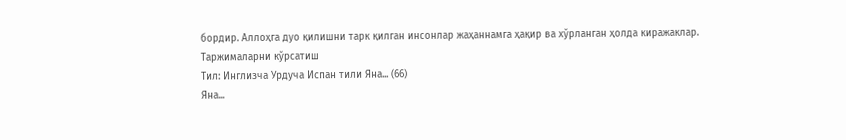бордир. Аллоҳга дуо қилишни тарк қилган инсонлар жаҳаннамга ҳақир ва хўрланган ҳолда киражаклар.
Таржималарни кўрсатиш
Тил: Инглизча Урдуча Испан тили Яна... (66)
Яна...